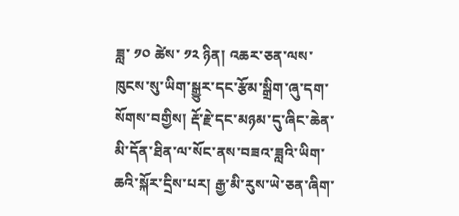ཟླ་ ༡༠ ཚེས་ ༡༢ ཉིན། འཆར་ཅན་ལས་ཁུངས་སུ་ཡིག་སྒྱུར་དང་རྩོམ་སྒྲིག་ཞུ་དག་སོགས་བགྱིས། རྡོ་རྗེ་དང་མཉམ་དུ་ཞིང་ཆེན་མི་དོན་ཐིན་ལ་སོང་ནས་བཟའ་ཟླའི་ཡིག་ཆའི་སྐོར་དྲིས་པར། རྒྱ་མི་རུས་ཡེ་ཅན་ཞིག་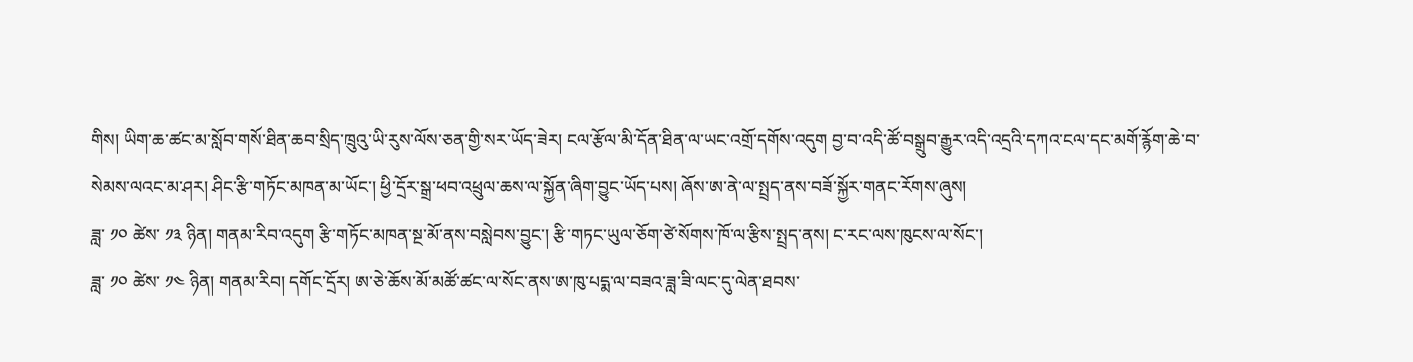གིས། ཡིག་ཆ་ཚང་མ་སློབ་གསོ་ཐིན་ཆབ་སྲིད་ཁྲུའུ་ཡི་རུས་ལོས་ཅན་གྱི་སར་ཡོད་ཟེར། ངལ་རྩོལ་མི་དོན་ཐིན་ལ་ཡང་འགྲོ་དགོས་འདུག བྱ་བ་འདི་ཚོ་བསྒྲུབ་རྒྱུར་འདི་འདྲའི་དཀའ་ངལ་དང་མགོ་རྙོག་ཆེ་བ་སེམས་ལའང་མ་ཤར། ཤིང་རྩི་གཏོང་མཁན་མ་ཡོང་། ཕྱི་དྲོར་སྒྲ་ཕབ་འཕྲུལ་ཆས་ལ་སྐྱོན་ཞིག་བྱུང་ཡོད་པས། ཞོས་ཨ་ནེ་ལ་སྤྲད་ནས་བཟོ་སྐྱོར་གནང་རོགས་ཞུས།
ཟླ་ ༡༠ ཚེས་ ༡༣ ཉིན། གནམ་རིབ་འདུག རྩི་གཏོང་མཁན་སྔ་མོ་ནས་བསླེབས་བྱུང་། རྩི་གཏང་ཡུལ་ཅོག་ཙེ་སོགས་ཁོ་ལ་རྩིས་སྤྲད་ནས། ང་རང་ལས་ཁུངས་ལ་སོང་།
ཟླ་ ༡༠ ཚེས་ ༡༤ ཉིན། གནམ་རིབ། དགོང་དྲོར། ཨ་ཅེ་ཆོས་མོ་མཚོ་ཚང་ལ་སོང་ནས་ཨ་ཁུ་པདྨ་ལ་བཟའ་ཟླ་ཟི་ལང་དུ་ལེན་ཐབས་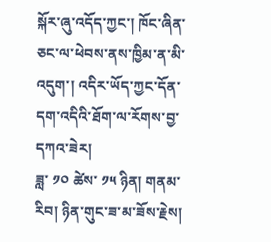སྐོར་ཞུ་འདོད་ཀྱང་། ཁོང་ཞིན་ཅང་ལ་ཕེབས་ནས་ཁྱིམ་ན་མི་འདུག་། འདིར་ཡོད་ཀྱང་དོན་དག་འདིའི་ཐོག་ལ་རོགས་བྱ་དཀའ་ཟེར།
ཟླ་ ༡༠ ཚེས་ ༡༥ ཉིན། གནམ་རིབ། ཉིན་གུང་ཟ་མ་ཟོས་རྗེས།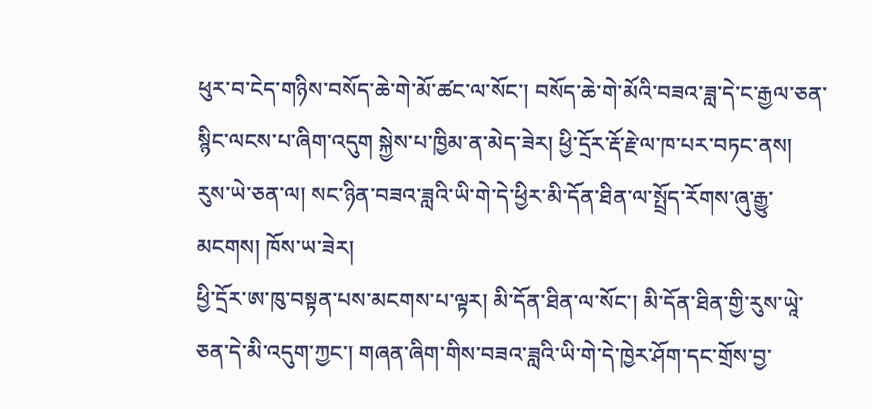ཕུར་བ་ངེད་གཉིས་བསོད་ཆེ་གེ་མོ་ཚང་ལ་སོང་། བསོད་ཆེ་གེ་མོའི་བཟའ་ཟླ་དེ་ང་རྒྱལ་ཅན་སྙིང་ལངས་པ་ཞིག་འདུག སྐྱེས་པ་ཁྱིམ་ན་མེད་ཟེར། ཕྱི་དྲོར་རྡོ་རྗེ་ལ་ཁ་པར་བཏང་ནས། རུས་ཡེ་ཅན་ལ། སང་ཉིན་བཟའ་ཟླའི་ཡི་གེ་དེ་ཕྱིར་མི་དོན་ཐིན་ལ་སྤྲོད་རོགས་ཞུ་རྒྱུ་མངགས། ཁོས་ཡ་ཟེར།
ཕྱི་དྲོར་ཨ་ཁུ་བསྟན་པས་མངགས་པ་ལྟར། མི་དོན་ཐིན་ལ་སོང་། མི་དོན་ཐིན་གྱི་རུས་ཡཱེ་ཅན་དེ་མི་འདུག་ཀྱང་། གཞན་ཞིག་གིས་བཟའ་ཟླའི་ཡི་གེ་དེ་ཁྱེར་ཤོག་དང་གྲོས་བྱ་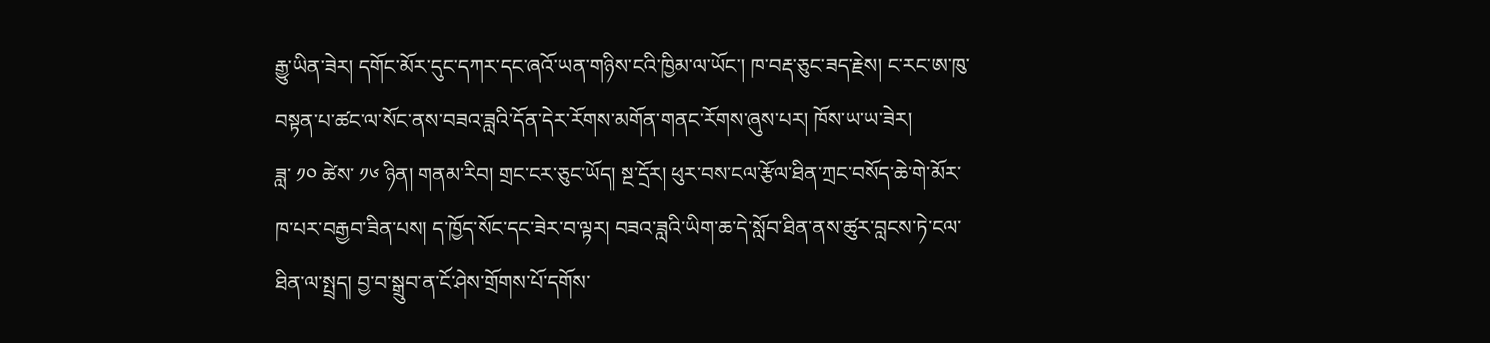རྒྱུ་ཡིན་ཟེར། དགོང་མོར་དུང་དཀར་དང་ཞའོ་ཡན་གཉིས་ངའི་ཁྱིམ་ལ་ཡོང་། ཁ་བརྡ་ཅུང་ཟད་རྗེས། ང་རང་ཨ་ཁུ་བསྟན་པ་ཚང་ལ་སོང་ནས་བཟའ་ཟླའི་དོན་དེར་རོགས་མགོན་གནང་རོགས་ཞུས་པར། ཁོས་ཡ་ཡ་ཟེར།
ཟླ་ ༡༠ ཚེས་ ༡༦ ཉིན། གནམ་རིབ། གྲང་ངར་ཅུང་ཡོད། སྔ་དྲོར། ཕུར་བས་ངལ་རྩོལ་ཐིན་ཀྲང་བསོད་ཆེ་གེ་མོར་ཁ་པར་བརྒྱབ་ཟིན་པས། ད་ཁྱོད་སོང་དང་ཟེར་བ་ལྟར། བཟའ་ཟླའི་ཡིག་ཆ་དེ་སློབ་ཐིན་ནས་ཚུར་བླངས་ཏེ་ངལ་ཐིན་ལ་སྤྲད། བྱ་བ་སྒྲུབ་ན་ངོ་ཤེས་གྲོགས་པོ་དགོས་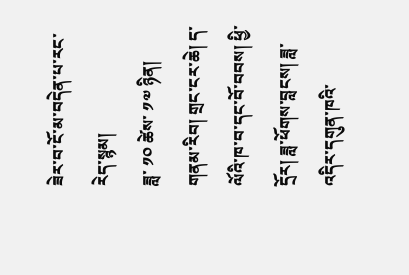ཟེར་བ་ངོ་མ་བདེན་པ་རང་རེད་སྙམ།
ཟླ་ ༡༠ ཚེས་ ༡༧ ཉིན། གནམ་རིབ། གྲང་ངར་ཆེ། ད་ལོའི་ཁ་བ་དང་བོ་བབས། ཕྱི་དྲོར། ཟླ་ཕོགས་བླངས། ཟླ་འདིར་དགུན་ཁའི་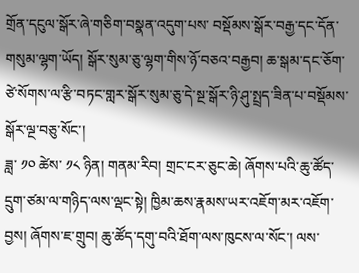གྲོན་དངུལ་སྒོར་ཞེ་གཅིག་བསྣན་འདུག་པས་ བསྡོམས་སྒོར་བརྒྱ་དང་དོན་གསུམ་ལྷག་ཡོད། སྒོར་སུམ་ཅུ་ལྷག་གིས་ཉོ་བཅའ་བརྒྱབ། ཆ་སྒམ་དང་ཅོག་ཙེ་སོགས་ལ་རྩི་བཏང་གླར་སྒོར་སུམ་ཅུ་དེ་སྔ་སྒོར་ཉི་ཤུ་སྤྲད་ཟིན་པ་བསྡོམས་སྒོར་ལྔ་བཅུ་སོང་།
ཟླ་ ༡༠ ཚེས་ ༡༨ ཉིན། གནམ་རིབ། གྲང་ངར་ཅུང་ཆེ། ཞོགས་པའི་ཆུ་ཚོད་དྲུག་ཙམ་ལ་གཉིད་ལས་ལྡང་སྟེ། ཁྱིམ་ཆས་རྣམས་ཡར་འཇོག་མར་འཇོག་བྱས། ཞོགས་ཇ་གྲུབ། ཆུ་ཚོད་དགུ་བའི་ཐོག་ལས་ཁུངས་ལ་སོང་། ལས་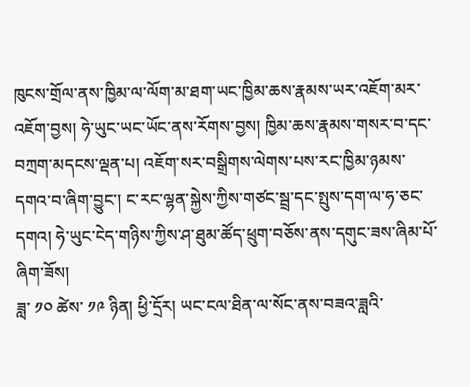ཁུངས་གྲོལ་ནས་ཁྱིམ་ལ་ལོག་མ་ཐག་ཡང་ཁྱིམ་ཆས་རྣམས་ཡར་འཇོག་མར་འཇོག་བྱས། ཧེ་ཡུང་ཡང་ཡོང་ནས་རོགས་བྱས། ཁྱིམ་ཆས་རྣམས་གསར་བ་དང་བཀྲག་མདངས་ལྡན་པ། འཇོག་སར་བསྒྲིགས་ལེགས་པས་རང་ཁྱིམ་ཉམས་དགའ་བ་ཞིག་བྱུང་། ང་རང་ལྷན་སྐྱེས་ཀྱིས་གཙང་སྦྲ་དང་སྤུས་དག་ལ་ཧ་ཅང་དགའ། ཧེ་ཡུང་ངེད་གཉིས་ཀྱིས་ཤ་ཐུམ་ཚོད་ཕྲུག་བཅོས་ནས་དགུང་ཟས་ཞིམ་པོ་ཞིག་ཟོས།
ཟླ་ ༡༠ ཚེས་ ༡༩ ཉིན། ཕྱི་དྲོར། ཡང་ངལ་ཐིན་ལ་སོང་ནས་བཟའ་ཟླའི་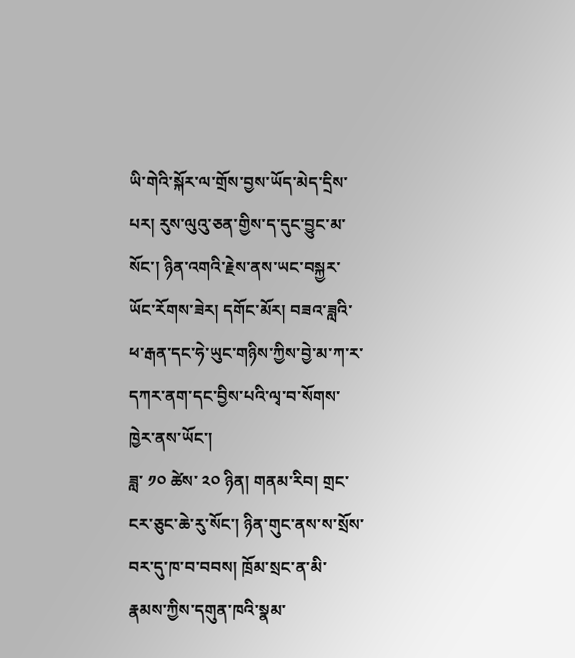ཡི་གེའི་སྐོར་ལ་གྲོས་བྱས་ཡོད་མེད་དྲིས་པར། རུས་ལུའུ་ཅན་གྱིས་ད་དུང་བྱུང་མ་སོང་། ཉིན་འགའི་རྗེས་ནས་ཡང་བསྐྱར་ཡོང་རོགས་ཟེར། དགོང་མོར། བཟའ་ཟླའི་ཕ་རྒན་དང་ཧེ་ཡུང་གཉིས་ཀྱིས་བྱེ་མ་ཀ་ར་དཀར་ནག་དང་བྱིས་པའི་ལྭ་བ་སོགས་ཁྱེར་ནས་ཡོང་།
ཟླ་ ༡༠ ཚེས་ ༢༠ ཉིན། གནམ་རིབ། གྲང་ངར་ཅུང་ཆེ་རུ་སོང་། ཉིན་གུང་ནས་ས་སྲོས་བར་དུ་ཁ་བ་བབས། ཁྲོམ་སྲང་ན་མི་རྣམས་ཀྱིས་དགུན་ཁའི་སྣམ་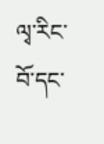ལྭ་རིང་བོ་དང་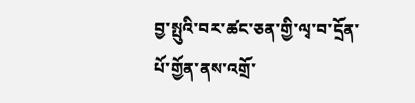བྱ་སྤུའི་བར་ཚང་ཅན་གྱི་ལྭ་བ་དྲོན་པོ་གྱོན་ནས་འགྲོ་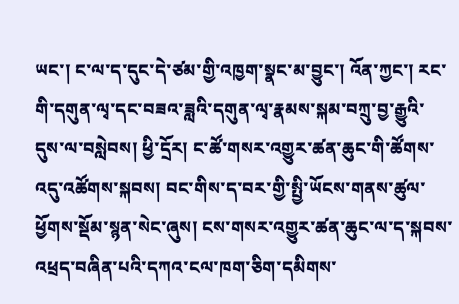ཡང་། ང་ལ་ད་དུང་དེ་ཙམ་གྱི་འཁྱག་སྣང་མ་བྱུང་། འོན་ཀྱང་། རང་གི་དགུན་ལྭ་དང་བཟའ་ཟླའི་དགུན་ལྭ་རྣམས་སྐམ་བཀྲུ་བྱ་རྒྱུའི་དུས་ལ་བསླེབས། ཕྱི་དྲོར། ང་ཚོ་གསར་འགྱུར་ཚན་ཆུང་གི་ཚོགས་འདུ་འཚོགས་སྐབས། བང་གིས་ད་བར་གྱི་སྤྱི་ཡོངས་གནས་ཚུལ་ཕྱོགས་སྡོམ་སྙན་སེང་ཞུས། ངས་གསར་འགྱུར་ཚན་ཆུང་ལ་ད་སྐབས་འཕྲད་བཞིན་པའི་དཀའ་ངལ་ཁག་ཅིག་དམིགས་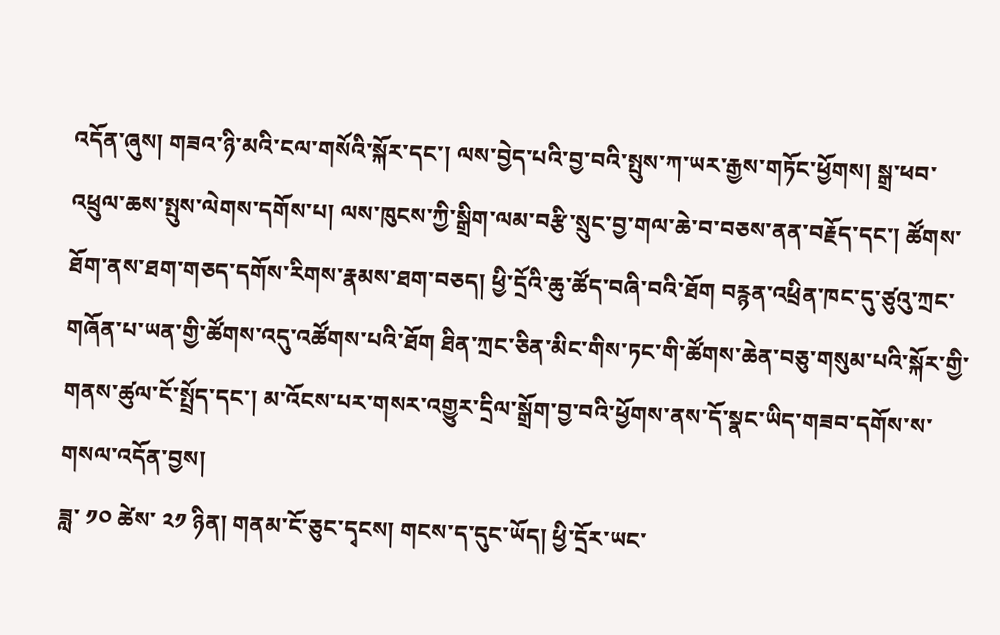འདོན་ཞུས། གཟའ་ཉི་མའི་ངལ་གསོའི་སྐོར་དང་། ལས་བྱེད་པའི་བྱ་བའི་སྤུས་ཀ་ཡར་རྒྱས་གཏོང་ཕྱོགས། སྒྲ་ཕབ་འཕྲུལ་ཆས་སྤུས་ལེགས་དགོས་པ། ལས་ཁུངས་ཀྱི་སྒྲིག་ལམ་བརྩི་སྲུང་བྱ་གལ་ཆེ་བ་བཅས་ནན་བརྗོད་དང་། ཚོགས་ཐོག་ནས་ཐག་གཅད་དགོས་རིགས་རྣམས་ཐག་བཅད། ཕྱི་དྲོའི་ཆུ་ཚོད་བཞི་བའི་ཐོག བརྙན་འཕྲིན་ཁང་དུ་ཙུའུ་ཀྲང་གཞོན་པ་ཡན་གྱི་ཚོགས་འདུ་འཚོགས་པའི་ཐོག ཐིན་ཀྲང་ཅིན་མིང་གིས་ཏང་གི་ཚོགས་ཆེན་བཅུ་གསུམ་པའི་སྐོར་གྱི་གནས་ཚུལ་ངོ་སྤྲོད་དང་། མ་འོངས་པར་གསར་འགྱུར་དྲིལ་སྒྲོག་བྱ་བའི་ཕྱོགས་ནས་དོ་སྣང་ཡིད་གཟབ་དགོས་ས་གསལ་འདོན་བྱས།
ཟླ་ ༡༠ ཚེས་ ༢༡ ཉིན། གནམ་ངོ་ཅུང་དྭངས། གངས་ད་དུང་ཡོད། ཕྱི་དྲོར་ཡང་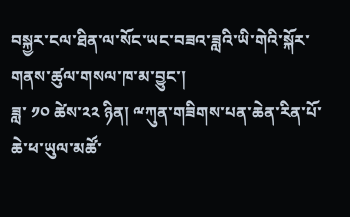བསྐྱར་ངལ་ཐིན་ལ་སོང་ཡང་བཟའ་ཟླའི་ཡི་གེའི་སྐོར་གནས་ཚུལ་གསལ་ཁ་མ་བྱུང་།
ཟླ་ ༡༠ ཚེས་༢༢ ཉིན། ྋཀུན་གཟིགས་པན་ཆེན་རིན་པོ་ཆེ་ཕ་ཡུལ་མཚོ་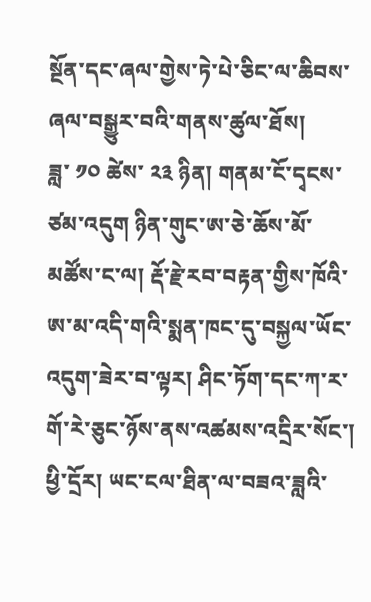སྔོན་དང་ཞལ་གྱེས་ཏེ་པེ་ཅིང་ལ་ཆིབས་ཞལ་བསྒྱུར་བའི་གནས་ཚུལ་ཐོས།
ཟླ་ ༡༠ ཚེས་ ༢༣ ཉིན། གནམ་ངོ་དྭངས་ཙམ་འདུག ཉིན་གུང་ཨ་ཅེ་ཆོས་མོ་མཚོས་ང་ལ། རྡོ་རྗེ་རབ་བརྟན་གྱིས་ཁོའི་ཨ་མ་འདི་གའི་སྨན་ཁང་དུ་བསྐྱལ་ཡོང་འདུག་ཟེར་བ་ལྟར། ཤིང་ཏོག་དང་ཀ་ར་གོ་རེ་ཅུང་ཉོས་ནས་འཚམས་འདྲིར་སོང་། ཕྱི་དྲོར། ཡང་ངལ་ཐིན་ལ་བཟའ་ཟླའི་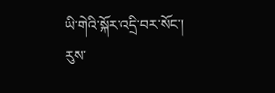ཡི་གེའི་སྐོར་འདྲི་བར་སོང་། རུས་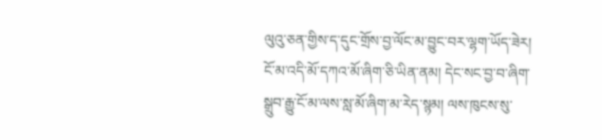ལུའུ་ཅན་གྱིས་ད་དུང་གྲོས་བྱ་ལོང་མ་བྱུང་བར་ལྷག་ཡོད་ཟེར། ངོ་མ་འདི་མོ་དཀའ་མོ་ཞིག་ཅི་ཡིན་ནམ། དེང་སང་བྱ་བ་ཞིག་སྒྲུབ་རྒྱུ་ངོ་མ་ལས་སླ་མོ་ཞིག་མ་རེད་སྙམ། ལས་ཁུངས་སུ་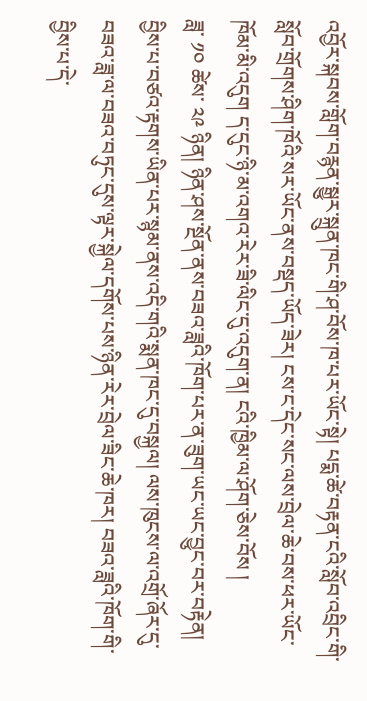འབྱོར་སྐབས་གློག་བརྙན་སྒྱུར་སྐྲུན་ཁང་གི་ཤ་བོས་ཁ་པར་ཡོང་སྟེ། པདྨ་ཚེ་བརྟན་ངའི་སློབ་འབྲིང་གི་སློབ་གྲོགས་ཤིག་ཁོའི་སར་ཡོང་ནས་བསྡད་ཡོད་ཟེར། ངས་ང་དེང་སང་ལས་བྲེལ་ཆེ་བས་ཕར་ཡོང་ཁོམ་མི་འདུག ད་དུང་ཉི་མ་འགའ་རེར་ཟི་ལིང་དུ་འདུག་ན། ངའི་ཁྱིམ་ལ་ཤོག་ཅེས་བོས །
ཟླ་ ༡༠ ཚེས་ ༢༩ ཉིན། ཉིན་ཤས་སྔོན་ནས་བཟའ་ཟླའི་ཁོག་པར་ན་ཟུག་ཡང་ཡང་བྱུང་བར་བརྟེན། བྱིས་པ་བཙའ་རྟགས་ཡིན་པར་སྙམ་ནས་འདི་གའི་སྨན་ཁང་དུ་བསྐྱལ། ལས་ཁུངས་ལ་འགྲོ་ཞོར་དུ་བཟའ་ཟླ་ལ་བཟའ་བཏུང་དུས་ལྟར་སྐྱེལ་དགོས་པས་ཉིན་རེར་བྲེལ་ཟིང་ཆེ་ཁར། བཟའ་ཟླའི་ཁོག་གི་བྱིས་པ་དེ་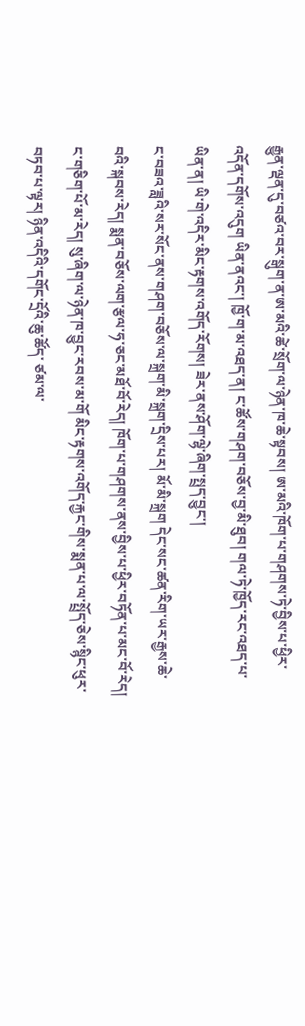རྒྱུན་ལྡན་དུ་བཙའ་བར་སྒུག་ན་ཨ་མའི་ཚེ་སྲོག་ལ་ཉེན་ཁ་ཆེ་སྟབས། ཨ་མའི་ཁོག་པ་གཤགས་ཏེ་བྱིས་པ་ཕྱིར་འདོན་དགོས་འདུག ཡིན་ནའང་། ཁྱོ་ག་མ་འཐད་ན། ང་ཚོས་གཤག་བཅོས་བྱ་མི་ཐུབ། གལ་ཏེ་ཁྱོད་རང་འཐད་པ་ཡིན་ན། ཡི་གེ་འདིར་མིང་རྟགས་འགོད་རོགས། ཟེར་ནས་ཤོག་ལྷེ་ཞིག་སྤྲད་བྱུང་།
ང་བཟའ་ཟླའི་སར་སོང་ནས་གཤག་བཅོས་ལ་སྐྲག་མི་སྐྲག་དྲིས་པར། མོ་མི་སྐྲག དེང་སང་ཚན་རིག་ཡར་རྒྱས་ཆེ་བའི་སྐབས་རེད། སྨན་བཅོས་ལག་རྩལ་ཧ་ཅང་མཐོ་བོ་རེད། ཁོག་པ་གཤགས་ནས་བྱིས་པ་ཕྱིར་བཏོན་པ་མང་བོ་རེད། ང་གཅིག་པོ་མ་རེད། སུ་ཞིག་ལ་ཉེན་ཁ་བྱུང་རབས་མ་གོ མིང་རྟགས་འགོད་རྐྱང་གིས་སྨན་པ་ལ་སྤྲོད་ཅེས་སྙིང་ཕུར་བཏབ་པ་ལྟར། ཉིན་འདིའི་དགོང་དྲོའི་ཆུ་ཚོད་ ཙམ་ལ་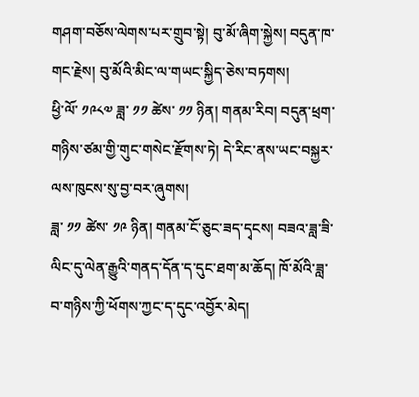གཤག་བཅོས་ལེགས་པར་གྲུབ་སྟེ། བུ་མོ་ཞིག་སྐྱེས། བདུན་ཁ་གང་རྗེས། བུ་མོའི་མིང་ལ་གཡང་སྐྱིད་ཅེས་བཏགས།
ཕྱི་ལོ་ ༡༩༨༧ ཟླ་ ༡༡ ཚེས་ ༡༡ ཉིན། གནམ་རིབ། བདུན་ཕྲག་གཉིས་ཙམ་གྱི་གུང་གསེང་རྫོགས་ཏེ། དེ་རིང་ནས་ཡང་བསྐྱར་ལས་ཁུངས་སུ་བྱ་བར་ཞུགས།
ཟླ་ ༡༡ ཚེས་ ༡༩ ཉིན། གནམ་ངོ་ཅུང་ཟད་དྭངས། བཟའ་ཟླ་ཟི་ལིང་དུ་ལེན་རྒྱུའི་གནད་དོན་ད་དུང་ཐག་མ་ཆོད། ཁོ་མོའི་ཟླ་བ་གཉིས་ཀྱི་ཕོགས་ཀྱང་ད་དུང་འབྱོར་མེད།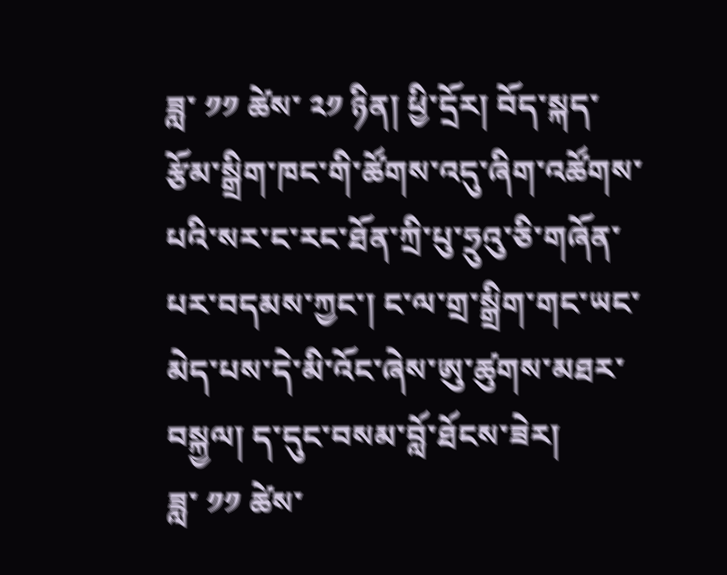ཟླ་ ༡༡ ཚེས་ ༢༡ ཉིན། ཕྱི་དྲོར། བོད་སྐད་རྩོམ་སྒྲིག་ཁང་གི་ཚོགས་འདུ་ཞིག་འཚོགས་པའི་སར་ང་རང་ཐོན་ཀྲི་པུ་ཧྲུའུ་ཅི་གཞོན་པར་བདམས་ཀྱང་། ང་ལ་གྲ་སྒྲིག་གང་ཡང་མེད་པས་དེ་མི་འོང་ཞེས་ཨུ་ཚུགས་མཐར་བསྐྱལ། ད་དུང་བསམ་བློ་ཐོངས་ཟེར།
ཟླ་ ༡༡ ཚེས་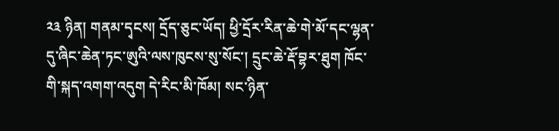༢༣ ཉིན། གནམ་དྭངས། དྲོད་ཅུང་ཡོད། ཕྱི་དྲོར་རིན་ཆེ་གེ་མོ་དང་ལྷན་དུ་ཞིང་ཆེན་ཏང་ཨུའི་ལས་ཁུངས་སུ་སོང་། དྲུང་ཆེ་རྡོ་བྷར་ཐུག ཁོང་གི་སྐད་འགག་འདུག དེ་རིང་མི་ཁོམ། སང་ཉིན་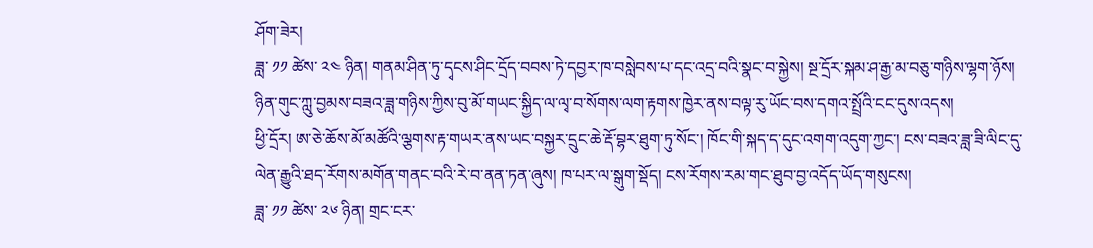ཤོག་ཟེར།
ཟླ་ ༡༡ ཚེས་ ༢༤ ཉིན། གནམ་ཤིན་ཏུ་དྭངས་ཤིང་དྲོད་བབས་ཏེ་དབྱར་ཁ་བསླེབས་པ་དང་འདྲ་བའི་སྣང་བ་སྐྱེས། སྔ་དྲོར་སྐམ་ཤ་རྒྱ་མ་བཅུ་གཉིས་ལྷག་ཉོས། ཉིན་གུང་ཀླུ་བྱམས་བཟའ་ཟླ་གཉིས་ཀྱིས་བུ་མོ་གཡང་སྐྱིད་ལ་ལྭ་བ་སོགས་ལག་རྟགས་ཁྱེར་ནས་བལྟ་རུ་ཡོང་བས་དགའ་སྤྲོའི་ངང་དུས་འདས།
ཕྱི་དྲོར། ཨ་ཅེ་ཆོས་མོ་མཚོའི་ལྕགས་རྟ་གཡར་ནས་ཡང་བསྐྱར་དྲུང་ཆེ་རྡོ་བྷར་ཐུག་ཏུ་སོང་། ཁོང་གི་སྐད་ད་དུང་འགག་འདུག་ཀྱང་། ངས་བཟའ་ཟླ་ཟི་ལིང་དུ་ལེན་རྒྱུའི་ཐད་རོགས་མགོན་གནང་བའི་རེ་བ་ནན་ཏན་ཞུས། ཁ་པར་ལ་སྒུག་སྡོད། ངས་རོགས་རམ་གང་ཐུབ་བྱ་འདོད་ཡོད་གསུངས།
ཟླ་ ༡༡ ཚེས་ ༢༦ ཉིན། གྲང་ངར་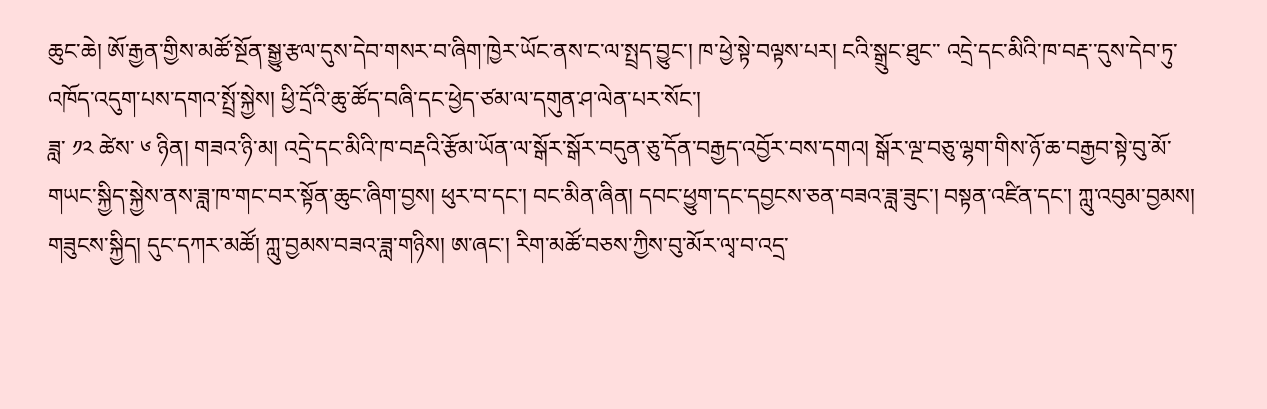ཆུང་ཆེ། ཨོ་རྒྱན་གྱིས་མཚོ་སྔོན་སྒྱུ་རྩལ་དུས་དེབ་གསར་བ་ཞིག་ཁྱེར་ཡོང་ནས་ང་ལ་སྤྲད་བྱུང་། ཁ་ཕྱེ་སྟེ་བལྟས་པར། ངའི་སྒྲུང་ཐུང་་ འདྲེ་དང་མིའི་ཁ་བརྡ་་དུས་དེབ་ཏུ་འཁོད་འདུག་པས་དགའ་སྤྲོ་སྐྱེས། ཕྱི་དྲོའི་ཆུ་ཚོད་བཞི་དང་ཕྱེད་ཙམ་ལ་དགུན་ཤ་ལེན་པར་སོང་།
ཟླ་ ༡༢ ཚེས་ ༦ ཉིན། གཟའ་ཉི་མ། འདྲེ་དང་མིའི་ཁ་བརྡའི་རྩོམ་ཡོན་ལ་སྒོར་སྒོར་བདུན་ཅུ་དོན་བརྒྱད་འབྱོར་བས་དགའ། སྒོར་ལྔ་བཅུ་ལྷག་གིས་ཉོ་ཆ་བརྒྱབ་སྟེ་བུ་མོ་གཡང་སྐྱིད་སྐྱེས་ནས་ཟླ་ཁ་གང་བར་སྟོན་ཆུང་ཞིག་བྱས། ཕུར་བ་དང་། བང་མིན་ཞིན། དབང་ཕྱུག་དང་དབྱངས་ཅན་བཟའ་ཟླ་ཟུང་། བསྟན་འཛིན་དང་། ཀླུ་འབུམ་བྱམས། གཟུངས་སྐྱིད། དུང་དཀར་མཚོ། ཀླུ་བྱམས་བཟའ་ཟླ་གཉིས། ཨ་ཞང་། རིག་མཚོ་བཅས་ཀྱིས་བུ་མོར་ལྭ་བ་འདྲ་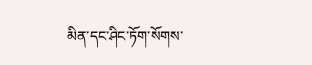མིན་དང་ཤིང་ཏོག་སོགས་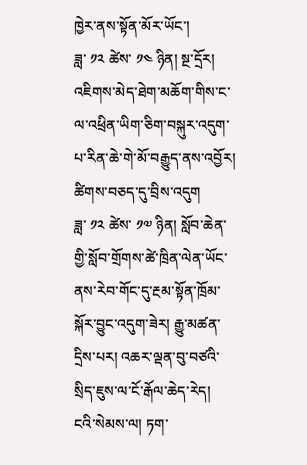ཁྱེར་ནས་སྟོན་མོར་ཡོང་།
ཟླ་ ༡༢ ཚེས་ ༡༤ ཉིན། སྔ་དྲོར། འཇིགས་མེད་ཐེག་མཆོག་གིས་ང་ལ་འཕྲིན་ཡིག་ཅིག་བསྐུར་འདུག་པ་རིན་ཆེ་གེ་མོ་བརྒྱུད་ནས་འབྱོར། ཚིགས་བཅད་དུ་བྲིས་འདུག
ཟླ་ ༡༢ ཚེས་ ༡༧ ཉིན། སློབ་ཆེན་གྱི་སློབ་གྲོགས་ཚེ་ཁྲིན་ལེན་ཡོང་ནས་རེབ་གོང་དུ་རྔམ་སྟོན་ཁྲོམ་སྐོར་བྱུང་འདུག་ཟེར། རྒྱུ་མཚན་དྲིས་པར། འཆར་ལྡན་བུ་བཙའི་སྲིད་ཇུས་ལ་ངོ་རྒོལ་ཆེད་རེད།
ངའི་སེམས་ལ། ཏག་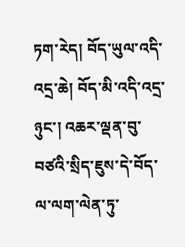ཏག་རེད། བོད་ཡུལ་འདི་འདྲ་ཆེ། བོད་མི་འདི་འདྲ་ཉུང་། འཆར་ལྡན་བུ་བཙའི་སྲིད་ཇུས་དེ་བོད་ལ་ལག་ལེན་ཏུ་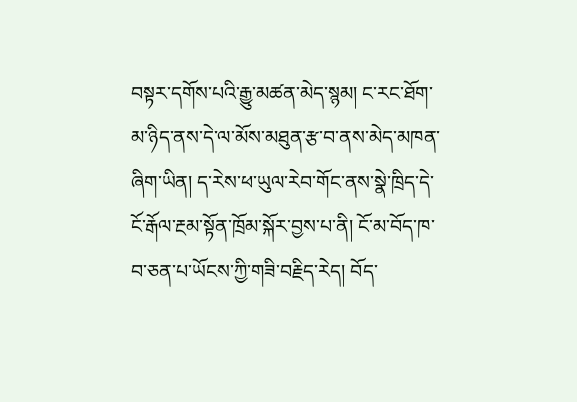བསྟར་དགོས་པའི་རྒྱུ་མཚན་མེད་སྙམ། ང་རང་ཐོག་མ་ཉིད་ནས་དེ་ལ་མོས་མཐུན་རྩ་བ་ནས་མེད་མཁན་ཞིག་ཡིན། ད་རེས་ཕ་ཡུལ་རེབ་གོང་ནས་སྣེ་ཁྲིད་དེ་ངོ་རྒོལ་རྔམ་སྟོན་ཁྲོམ་སྐོར་བྱས་པ་ནི། ངོ་མ་བོད་ཁ་བ་ཅན་པ་ཡོངས་ཀྱི་གཟི་བརྗིད་རེད། བོད་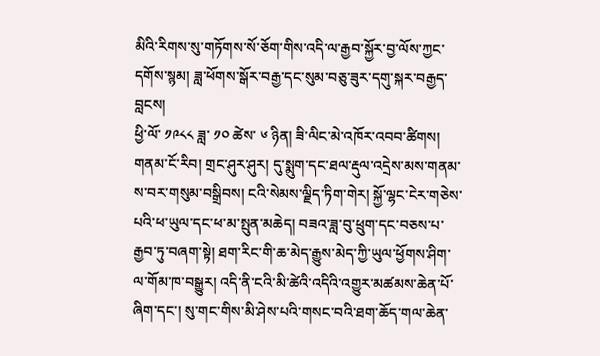མིའི་རིགས་སུ་གཏོགས་སོ་ཅོག་གིས་འདི་ལ་རྒྱབ་སྐྱོར་བྱ་ལོས་ཀྱང་དགོས་སྙམ། ཟླ་ཕོགས་སྒོར་བརྒྱ་དང་སུམ་བཅུ་ཟུར་དགུ་སྐར་བརྒྱད་བླངས།
ཕྱི་ལོ་ ༡༩༨༨ ཟླ་ ༡༠ ཚེས་ ༦ ཉིན། ཟི་ལིང་མེ་འཁོར་འབབ་ཚིགས། གནམ་ངོ་རིབ། གྲང་ཤུར་ཤུར། དུ་སྨུག་དང་ཐལ་རྡུལ་འདྲེས་མས་གནམ་ས་བར་གསུམ་བསྒྲིབས། ངའི་སེམས་ལྗིད་ཏིག་གེར། སྐྱོ་ལྷང་ངེར་གཅེས་པའི་ཕ་ཡུལ་དང་ཕ་མ་སྤུན་མཆེད། བཟའ་ཟླ་བུ་ཕྲུག་དང་བཅས་པ་རྒྱབ་ཏུ་བཞག་སྟེ། ཐག་རིང་གི་ཆ་མེད་རྒྱུས་མེད་ཀྱི་ཡུལ་ཕྱོགས་ཤིག་ལ་གོམ་ཁ་བསྒྱུར། འདི་ནི་ངའི་མི་ཚེའི་འདིའི་འགྱུར་མཚམས་ཆེན་པོ་ཞིག་དང་། སུ་གང་གིས་མི་ཤེས་པའི་གསང་བའི་ཐག་ཆོད་གལ་ཆེན་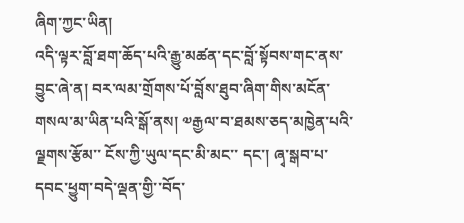ཞིག་ཀྱང་ཡིན།
འདི་ལྟར་བློ་ཐག་ཆོད་པའི་རྒྱུ་མཚན་དང་བློ་སྟོབས་གང་ནས་བྱུང་ཞེ་ན། བར་ལམ་གྲོགས་པོ་བློས་ཐུབ་ཞིག་གིས་མངོན་གསལ་མ་ཡིན་པའི་སྒོ་ནས། ༧རྒྱལ་བ་ཐམས་ཅད་མཁྱེན་པའི་ལྗགས་རྩོམ་་ ངོས་ཀྱི་ཡུལ་དང་མི་མང་་ དང་། ཞྭ་སྒབ་པ་དབང་ཕྱུག་བདེ་ལྡན་གྱི་་བོད་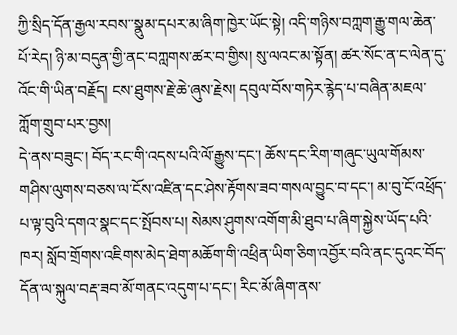ཀྱི་སྲིད་དོན་རྒྱལ་རབས་་སྣུམ་དཔར་མ་ཞིག་ཁྱེར་ཡོང་སྟེ། འདི་གཉིས་བཀླག་རྒྱུ་གལ་ཆེན་པོ་རེད། ཉི་མ་བདུན་གྱི་ནང་བཀླགས་ཚར་བ་གྱིས། སུ་ལའང་མ་སྟོན། ཚར་སོང་ན་ང་ལེན་དུ་འོང་གི་ཡིན་བརྗོད། ངས་ཐུགས་རྗེ་ཆེ་ཞུས་རྗེས། དབུལ་བོས་གཏེར་རྙེད་པ་བཞིན་མཇལ་ཀློག་གྲུབ་པར་བྱས།
དེ་ནས་བཟུང་། བོད་རང་གི་འདས་པའི་ལོ་རྒྱུས་དང་། ཆོས་དང་རིག་གཞུང་ཡུལ་གོམས་གཤིས་ལུགས་བཅས་ལ་ངོས་འཛིན་དང་ཤེས་རྟོགས་ཟབ་གསལ་བྱུང་བ་དང་། མ་བུ་ངོ་འཕྲོད་པ་ལྟ་བུའི་དགའ་སྣང་དང་སྤོབས་པ། སེམས་ཤུགས་འགོག་མི་ཐུབ་པ་ཞིག་སྐྱེས་ཡོད་པའི་ཁར། སློབ་གྲོགས་འཇིགས་མེད་ཐེག་མཆོག་གི་འཕྲིན་ཡིག་ཅིག་འབྱོར་བའི་ནང་དུའང་བོད་དོན་ལ་སྐུལ་བརྡ་ཟབ་མོ་གནང་འདུག་པ་དང་། རིང་མོ་ཞིག་ནས་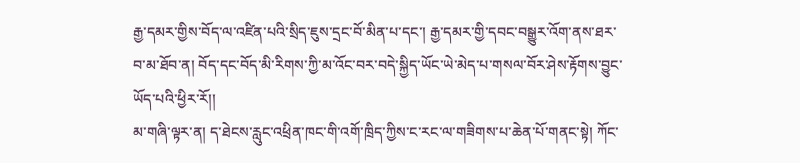རྒྱ་དམར་གྱིས་བོད་ལ་འཛིན་པའི་སྲིད་ཇུས་དྲང་བོ་མིན་པ་དང་། རྒྱ་དམར་གྱི་དབང་བསྒྱུར་འོག་ནས་ཐར་བ་མ་ཐོབ་ན། བོད་དང་བོད་མི་རིགས་ཀྱི་མ་འོང་བར་བདེ་སྐྱིད་ཡོང་ཡེ་མེད་པ་གསལ་བོར་ཤེས་རྟོགས་བྱུང་ཡོད་པའི་ཕྱིར་རོ།།
མ་གཞི་ལྟར་ན། ད་ཐེངས་རླུང་འཕྲིན་ཁང་གི་འགོ་ཁྲིད་ཀྱིས་ང་རང་ལ་གཟིགས་པ་ཆེན་པོ་གནང་སྟེ། ཀོང་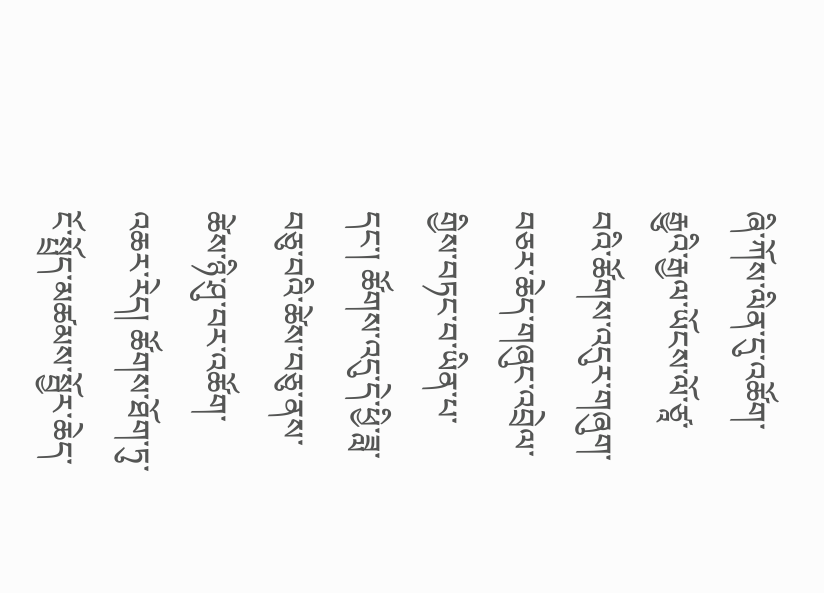ཞི་ཀོས་ལིན་དུ་འཚོག་རྒྱུའི་རྒྱལ་ཡོངས་ལོ་ཙཱ་བའི་ཚོགས་འདུར་གཞུག་བཅར་ཆེད་གཞུང་འབྲེལ་གྱིས་བཏང་བ་ཡིན་པ་དང་། ཚོགས་འདུ་དེ་ཕྱི་ཟླ་བཅུ་བའི་ཚེས་བཅུ་ནས་ཚེས་ཉི་ཤུ་བར་འཚོག་འཆར་རེད། ཚོགས་ཐོག་ཏུ་ངོ་སྤྲོད་མཚམས་སྦྱོར་ཆེད་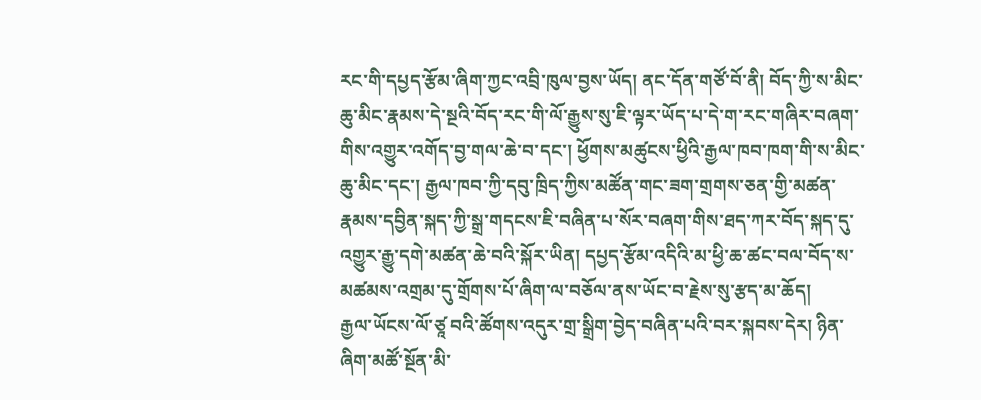རང་གི་དཔྱད་རྩོམ་ཞིག་ཀྱང་འབྲི་ཁུལ་བྱས་ཡོད། ནང་དོན་གཙོ་བོ་ནི། བོད་ཀྱི་ས་མིང་ཆུ་མིང་རྣམས་དེ་སྔའི་བོད་རང་གི་ལོ་རྒྱུས་སུ་ཇི་ལྟར་ཡོད་པ་དེ་ག་རང་གཞིར་བཞག་གིས་འགྱུར་འགོད་བྱ་གལ་ཆེ་བ་དང་། ཕྱོགས་མཚུངས་ཕྱིའི་རྒྱལ་ཁབ་ཁག་གི་ས་མིང་ཆུ་མིང་དང་། རྒྱལ་ཁབ་ཀྱི་དབུ་ཁྲིད་ཀྱིས་མཚོན་གང་ཟག་གྲགས་ཅན་གྱི་མཚན་རྣམས་དབྱིན་སྐད་ཀྱི་སྒྲ་གདངས་ཇི་བཞིན་པ་སོར་བཞག་གིས་ཐད་ཀར་བོད་སྐད་དུ་འགྱུར་རྒྱུ་དགེ་མཚན་ཆེ་བའི་སྐོར་ཡིན། དཔྱད་རྩོམ་འདིའི་མ་ཕྱི་ཆ་ཚང་བལ་བོད་ས་མཚམས་འགྲམ་དུ་གྲོགས་པོ་ཞིག་ལ་བཅོལ་ནས་ཡོང་བ་རྗེས་སུ་རྩད་མ་ཆོད།
རྒྱལ་ཡོངས་ལོ་ཙཱ བའི་ཚོགས་འདུར་གྲ་སྒྲིག་བྱེད་བཞིན་པའི་བར་སྐབས་དེར། ཉིན་ཞིག་མཚོ་སྔོན་མི་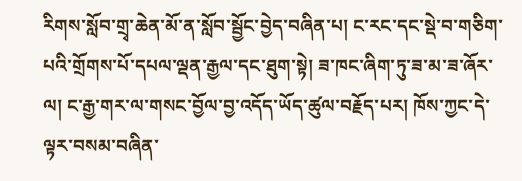རིགས་སློབ་གྲྭ་ཆེན་མོ་ན་སློབ་སྦྱོང་བྱེད་བཞིན་པ། ང་རང་དང་སྡེ་བ་གཅིག་པའི་གྲོགས་པོ་དཔལ་ལྡན་རྒྱལ་དང་ཐུག་སྟེ། ཟ་ཁང་ཞིག་ཏུ་ཟ་མ་ཟ་ཞོར་ལ། ང་རྒྱ་གར་ལ་གསང་བྱོལ་བྱ་འདོད་ཡོད་ཚུལ་བརྗོད་པར། ཁོས་ཀྱང་དེ་ལྟར་བསམ་བཞིན་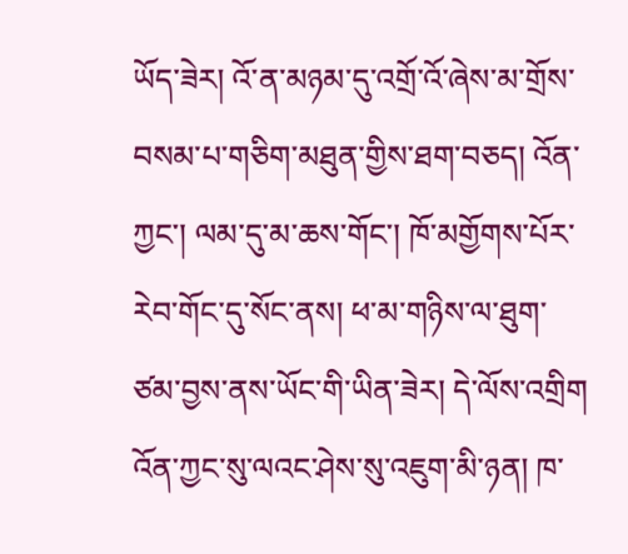ཡོད་ཟེར། འོ་ན་མཉམ་དུ་འགྲོ་འོ་ཞེས་མ་གྲོས་བསམ་པ་གཅིག་མཐུན་གྱིས་ཐག་བཅད། འོན་ཀྱང་། ལམ་དུ་མ་ཆས་གོང་། ཁོ་མགྱོགས་པོར་རེབ་གོང་དུ་སོང་ནས། ཕ་མ་གཉིས་ལ་ཐུག་ཙམ་བྱས་ནས་ཡོང་གི་ཡིན་ཟེར། དེ་ལོས་འགྲིག འོན་ཀྱང་སུ་ལའང་ཤེས་སུ་འཇུག་མི་ཉན། ཁ་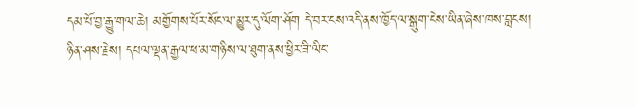དམ་པོ་བྱ་རྒྱུ་གལ་ཆེ། མགྱོགས་པོར་སོང་ལ་མྱུར་དུ་ལོག་ཤོག དེ་བར་ངས་འདི་ནས་ཁྱོད་ལ་སྒུག་ངེས་ཡིན་ཞེས་ཁས་བླངས།
ཉིན་ཤས་རྗེས། དཔལ་ལྡན་རྒྱལ་ཕ་མ་གཉིས་ལ་ཐུག་ནས་ཕྱིར་ཟི་ལིང་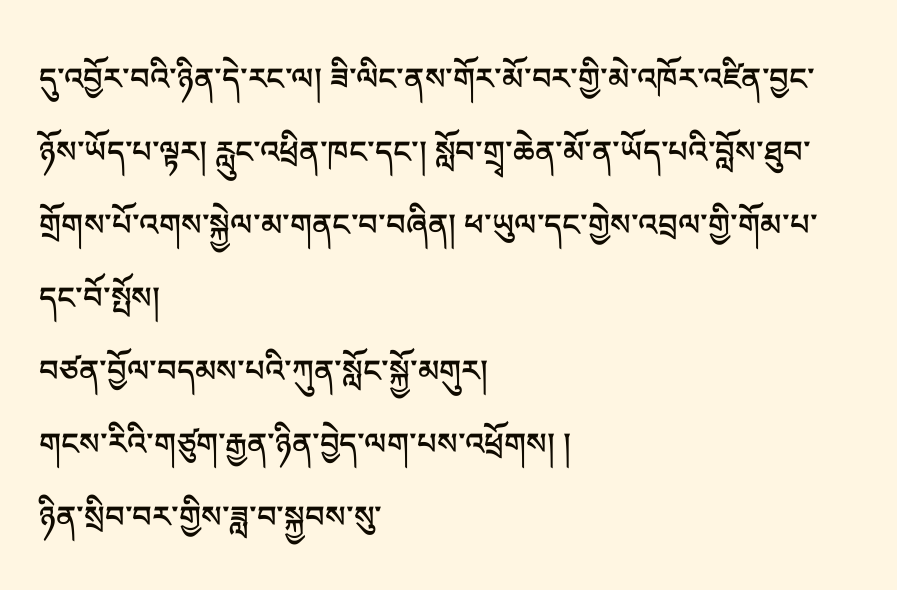དུ་འབྱོར་བའི་ཉིན་དེ་རང་ལ། ཟི་ལིང་ནས་གོར་མོ་བར་གྱི་མེ་འཁོར་འཛིན་བྱང་ཉོས་ཡོད་པ་ལྟར། རླུང་འཕྲིན་ཁང་དང་། སློབ་གྲྭ་ཆེན་མོ་ན་ཡོད་པའི་བློས་ཐུབ་གྲོགས་པོ་འགས་སྐྱེལ་མ་གནང་བ་བཞིན། ཕ་ཡུལ་དང་གྱེས་འབྲལ་གྱི་གོམ་པ་དང་བོ་སྤོས།
བཙན་བྱོལ་བདམས་པའི་ཀུན་སློང་སྐྱོ་མགུར།
གངས་རིའི་གཙུག་རྒྱན་ཉིན་བྱེད་ལག་པས་འཕྲོགས། །
ཉིན་སྲིབ་བར་གྱིས་ཟླ་བ་སྐྱབས་སུ་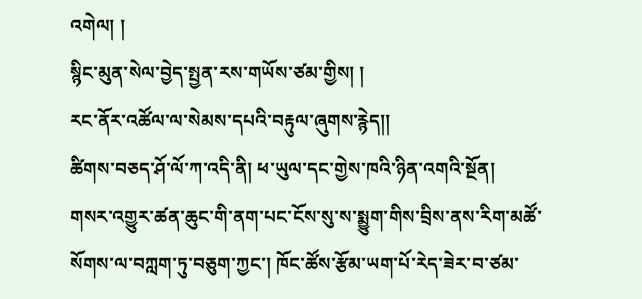འགེལ། །
སྙིང་མུན་སེལ་བྱེད་སྤྱན་རས་གཡོས་ཙམ་གྱིས། །
རང་ནོར་འཚོལ་ལ་སེམས་དཔའི་བརྟུལ་ཞུགས་རྙེད།།
ཚིགས་བཅད་ཤོ་ལོ་ཀ་འདི་ནི། ཕ་ཡུལ་དང་གྱེས་ཁའི་ཉིན་འགའི་སྔོན། གསར་འགྱུར་ཚན་ཆུང་གི་ནག་པང་ངོས་སུ་ས་སྨྱུག་གིས་བྲིས་ནས་རིག་མཚོ་སོགས་ལ་བཀླག་ཏུ་བཅུག་ཀྱང་། ཁོང་ཚོས་རྩོམ་ཡག་པོ་རེད་ཟེར་བ་ཙམ་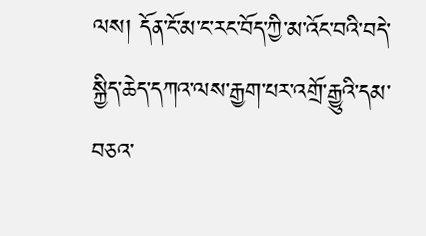ལས། དོན་ངོ་མ་ང་རང་བོད་ཀྱི་མ་འོང་བའི་བདེ་སྐྱིད་ཆེད་དཀའ་ལས་རྒྱག་པར་འགྲོ་རྒྱུའི་དམ་བཅའ་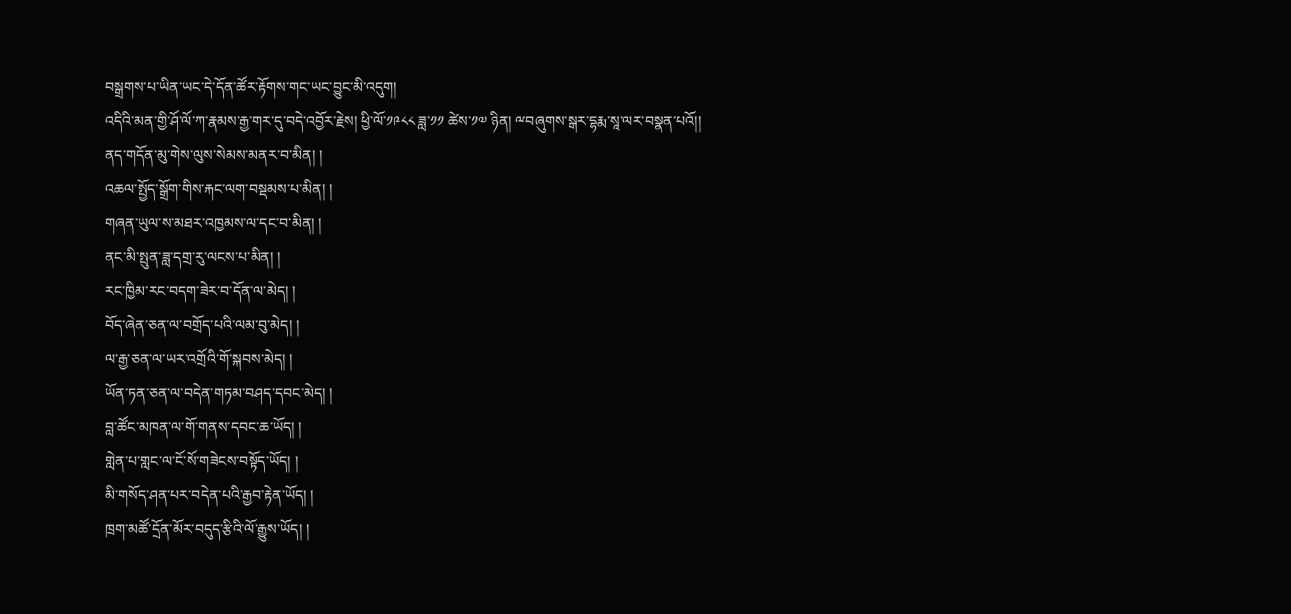བསྒྲགས་པ་ཡིན་ཡང་དེ་དོན་ཚོར་རྟོགས་གང་ཡང་བྱུང་མི་འདུག།
འདིའི་མན་གྱི་ཤོ་ལོ་ཀ་རྣམས་རྒྱ་གར་དུ་བདེ་འབྱོར་རྗེས། ཕྱི་ལོ་༡༩༨༨ ཟླ་༡༡ ཚེས་༡༧ ཉིན། ྋབཞུགས་སྒར་དྷརྨ་སཱ་ལར་བསྣན་པའོ།།
ནད་གདོན་མུ་གེས་ལུས་སེམས་མནར་བ་མིན། །
འཆལ་སྤྱོད་སྒྲོག་གིས་རྐང་ལག་བསྡམས་པ་མིན། །
གཞན་ཡུལ་ས་མཐར་འཁྱམས་ལ་དང་བ་མིན། །
ནང་མི་སྤུན་ཟླ་དགྲ་རུ་ལངས་པ་མིན། །
རང་ཁྱིམ་རང་བདག་ཟེར་བ་དོན་ལ་མེད། །
བོད་ཞེན་ཅན་ལ་བགྲོད་པའི་ལམ་བུ་མེད། །
ལ་རྒྱ་ཅན་ལ་ཡར་འགྲོའི་གོ་སྐབས་མེད། །
ཡོན་ཏན་ཅན་ལ་བདེན་གཏམ་བཤད་དབང་མེད། །
བླ་ཚོང་མཁན་ལ་གོ་གནས་དབང་ཆ་ཡོད། །
གླེན་པ་གླང་ལ་ངོ་སོ་གཟེངས་བསྟོད་ཡོད། །
མི་གསོད་ཤན་པར་བདེན་པའི་རྒྱབ་རྟེན་ཡོད། །
ཁྲག་མཚོ་དྲོན་མོར་བདུད་རྩིའི་ལོ་རྒྱུས་ཡོད། །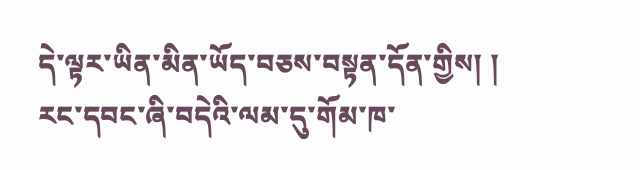དེ་ལྟར་ཡིན་མིན་ཡོད་བཅས་བསྟན་དོན་གྱིས། །
རང་དབང་ཞི་བདེའི་ལམ་དུ་གོམ་ཁ་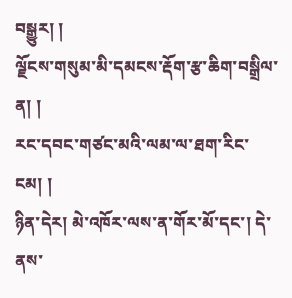བསྒྱུར། །
ལྗོངས་གསུམ་མི་དམངས་རྡོག་རྩ་ཆིག་བསྒྲིལ་ན། །
རང་དབང་གཙང་མའི་ལམ་ལ་ཐག་རིང་ངམ། །
ཉིན་དེར། མེ་འཁོར་ལས་ན་གོར་མོ་དང་། དེ་ནས་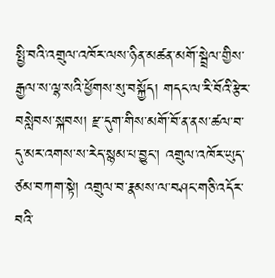སྤྱི་བའི་འགྲུལ་འཁོར་ལས་ཉིན་མཚན་མགོ་སྦྲེལ་གྱིས་རྒྱལ་ས་ལྷ་སའི་ཕྱོགས་སུ་བསྐྱོད། གདང་ལ་རི་བོའི་རྩེར་བསླེབས་སྐབས། རྫ་དུག་གིས་མགོ་བོ་ན་ནས་ཚལ་བ་དུ་མར་འགས་ས་རེད་སྙམ་པ་བྱུང་། འགྲུལ་འཁོར་ཡུད་ཙམ་བཀག་སྟེ། འགྲུལ་བ་རྣམས་ལ་བཤང་གཅི་འདོར་བའི་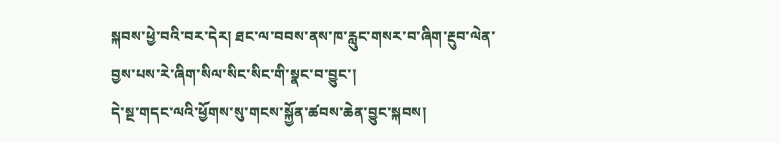སྐབས་ཕྱེ་བའི་བར་དེར། ཐང་ལ་བབས་ནས་ཁ་རླུང་གསར་བ་ཞིག་རྔུབ་ལེན་བྱས་པས་རེ་ཞིག་སིལ་སིང་སིང་གི་སྣང་བ་བྱུང་།
དེ་སྔ་གདང་ལའི་ཕྱོགས་སུ་གངས་སྐྱོན་ཚབས་ཆེན་བྱུང་སྐབས།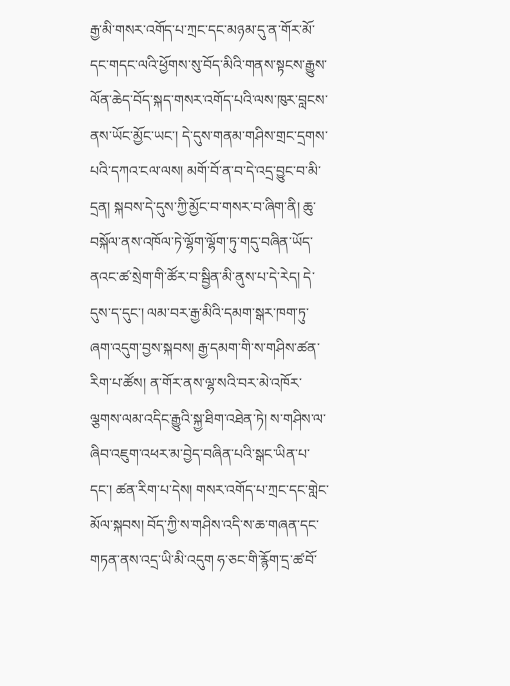རྒྱ་མི་གསར་འགོད་པ་ཀྲང་དང་མཉམ་དུ་ན་གོར་མོ་དང་གདང་ལའི་ཕྱོགས་སུ་བོད་མིའི་གནས་སྟངས་རྒྱུས་ལོན་ཆེད་བོད་སྐད་གསར་འགོད་པའི་ལས་ཁུར་བླངས་ནས་ཡོང་མྱོང་ཡང་། དེ་དུས་གནམ་གཤིས་གྲང་དྲགས་པའི་དཀའ་ངལ་ལས། མགོ་བོ་ན་བ་དེ་འདྲ་བྱུང་བ་མི་དྲན། སྐབས་དེ་དུས་ཀྱི་མྱོང་བ་གསར་བ་ཞིག་ནི། ཆུ་བསྐོལ་ནས་འཁོལ་ཏེ་ལྷོག་ལྷོག་ཏུ་གདུ་བཞིན་ཡོད་ནའང་ཚ་སྲེག་གི་ཚོར་བ་སྦྱིན་མི་ནུས་པ་དེ་རེད། དེ་དུས་ད་དུང་། ལམ་བར་རྒྱ་མིའི་དམག་སྒར་ཁག་ཏུ་ཞག་འདུག་བྱས་སྐབས། རྒྱ་དམག་གི་ས་གཤིས་ཚན་རིག་པ་ཚོས། ན་གོར་ནས་ལྷ་སའི་བར་མེ་འཁོར་ལྕགས་ལམ་འདིང་རྒྱུའི་སྐྱ་ཐིག་འཐེན་ཏེ། ས་གཤིས་ལ་ཞིབ་འཇུག་འཕར་མ་བྱེད་བཞིན་པའི་སྒང་ཡིན་པ་དང་། ཚན་རིག་པ་དེས། གསར་འགོད་པ་ཀྲང་དང་གླེང་མོལ་སྐབས། བོད་ཀྱི་ས་གཤིས་འདི་ས་ཆ་གཞན་དང་གཏན་ནས་འདྲ་ཡི་མི་འདུག ཧ་ཅང་གི་རྙོག་དྲ་ཚ་བོ་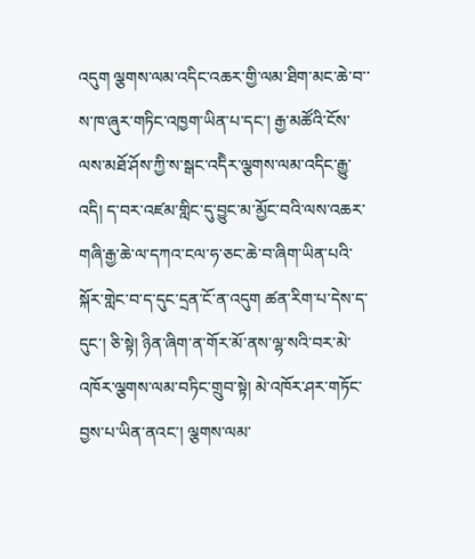འདུག ལྕགས་ལམ་འདིང་འཆར་གྱི་ལམ་ཐིག་མང་ཆེ་བ་་ས་ཁ་ཞུར་གཏིང་འཁྱག་ཡིན་པ་དང་། རྒྱ་མཚོའི་ངོས་ལས་མཐོ་ཤོས་ཀྱི་ས་སྒང་འདིེར་ལྕགས་ལམ་འདིང་རྒྱུ་འདི། ད་བར་འཛམ་གླིང་དུ་བྱུང་མ་མྱོང་བའི་ལས་འཆར་གཞི་རྒྱ་ཆེ་ལ་དཀའ་ངལ་ཧ་ཅང་ཆེ་བ་ཞིག་ཡིན་པའི་སྐོར་གླེང་བ་ད་དུང་དྲན་ངོ་ན་འདུག ཚན་རིག་པ་དེས་ད་དུང་། ཅི་སྟེ། ཉིན་ཞིག་ན་གོར་མོ་ནས་ལྷ་སའི་བར་མེ་འཁོར་ལྕགས་ལམ་བཏིང་གྲུབ་སྟེ། མེ་འཁོར་ཤར་གཏོང་བྱས་པ་ཡིན་ནའང་། ལྕགས་ལམ་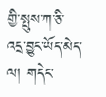གྱི་སྤུས་ཀ་ཅི་འདྲ་བྱུང་ཡོད་མེད་ལ། གདེང་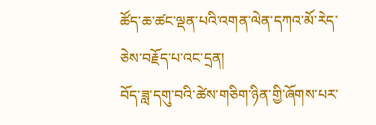ཚོད་ཆ་ཚང་ལྡན་པའི་འགན་ལེན་དཀའ་མོ་རེད་ཅེས་བརྗོད་པ་འང་དྲན།
བོད་ཟླ་དགུ་བའི་ཚེས་གཅིག་ཉིན་གྱི་ཞོགས་པར་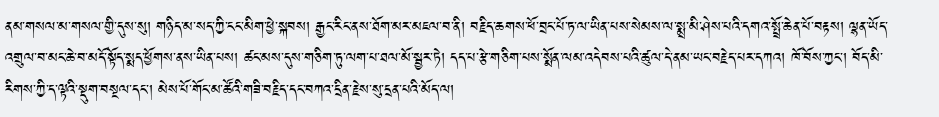ནམ་གསལ་མ་གསལ་གྱི་དུས་སུ། གཉིད་མ་སད་ཀྱི་ངང་མིག་ཕྱེ་སྐབས། རྒྱང་རིང་ནས་ཐོག་མར་མཇལ་བ་ནི། བརྗིད་ཆགས་ཕོ་བྲང་པོ་ཏ་ལ་ཡིན་པས་སེམས་ལ་སྨྲ་མི་ཤེས་པའི་དགའ་སྤྲོ་ཆེན་པོ་བརྟས། ལྷན་ཡོད་འགྲུལ་བ་མང་ཆེ་བ་མདོ་སྟོད་སྨད་ཕྱོགས་ནས་ཡིན་པས། ཚང་མས་དུས་གཅིག་ཏུ་ལག་པ་ཐལ་མོ་སྦྱར་ཏེ། དད་པ་རྩེ་གཅིག་པས་སྨོན་ལམ་འདེབས་པའི་ཚུལ་དེ་ནམ་ཡང་བརྗེད་པར་དཀའ། ཁོ་བོས་ཀྱང་། བོད་མི་རིགས་ཀྱི་ད་ལྟའི་སྡུག་བསྔལ་དང་། མེས་པོ་གོང་མ་ཚོའི་གཟི་བརྗིད་དང་བཀའ་དྲིན་རྗེས་སུ་དྲན་པའི་མོད་ལ།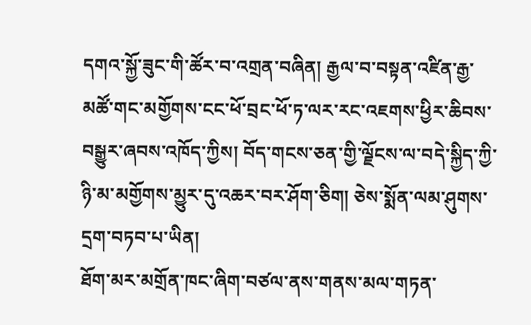དགའ་སྐྱོ་ཟུང་གི་ཚོར་བ་འགྲན་བཞིན། རྒྱལ་བ་བསྟན་འཛིན་རྒྱ་མཚོ་གང་མགྱོགས་ངང་ཕོ་བྲང་ཕོ་ཏ་ལར་རང་འཇགས་ཕྱིར་ཆིབས་བསྒྱུར་ཞབས་འཁོད་ཀྱིས། བོད་གངས་ཅན་གྱི་ལྗོངས་ལ་བདེ་སྐྱིད་ཀྱི་ཉི་མ་མགྱོགས་མྱུར་དུ་འཆར་བར་ཤོག་ཅིག། ཅེས་སྨོན་ལམ་ཤུགས་དྲག་བཏབ་པ་ཡིན།
ཐོག་མར་མགྲོན་ཁང་ཞིག་བཙལ་ནས་གནས་མལ་གཏན་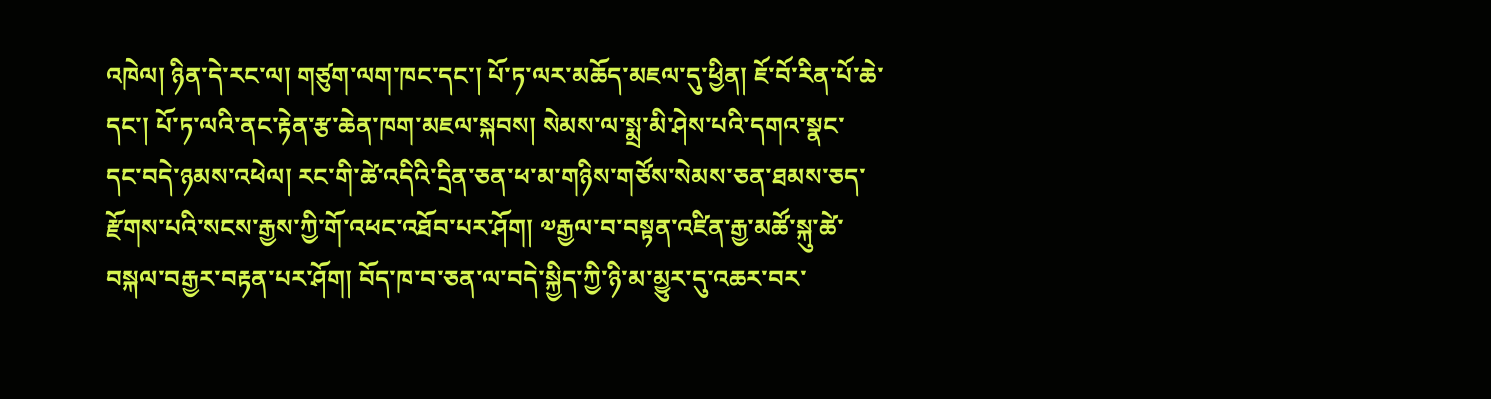འཁེལ། ཉིན་དེ་རང་ལ། གཙུག་ལག་ཁང་དང་། པོ་ཏ་ལར་མཆོད་མཇལ་དུ་ཕྱིན། ཇོ་བོ་རིན་པོ་ཆེ་དང་། པོ་ཏ་ལའི་ནང་རྟེན་རྩ་ཆེན་ཁག་མཇལ་སྐབས། སེམས་ལ་སྨྲ་མི་ཤེས་པའི་དགའ་སྣང་དང་བདེ་ཉམས་འཕེལ། རང་གི་ཚེ་འདིའི་དྲིན་ཅན་ཕ་མ་གཉིས་གཙོས་སེམས་ཅན་ཐམས་ཅད་རྫོགས་པའི་སངས་རྒྱས་ཀྱི་གོ་འཕང་འཐོབ་པར་ཤོག། ༧རྒྱལ་བ་བསྟན་འཛིན་རྒྱ་མཚོ་སྐུ་ཚེ་བསྐལ་བརྒྱར་བརྟན་པར་ཤོག། བོད་ཁ་བ་ཅན་ལ་བདེ་སྐྱིད་ཀྱི་ཉི་མ་མྱུར་དུ་འཆར་བར་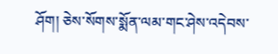ཤོག། ཅེས་སོགས་སྨོན་ལམ་གང་ཤེས་འདེབས་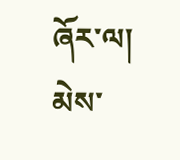ཞོར་ལ། མེས་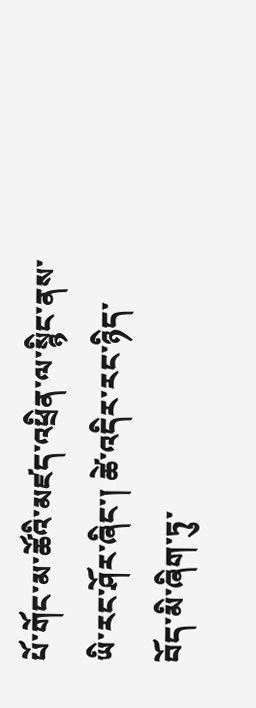པོ་གོང་མ་ཚོའི་མཛད་འཕྲིན་ལ་སྙིང་ནས་ཡི་རང་ཤོར་ཞིང་། ཚེ་འདིར་རང་ཉིད་བོད་མི་ཞིག་ཏུ་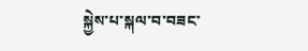སྐྱེས་པ་སྐལ་བ་བཟང་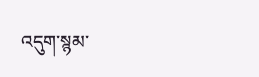འདུག་སྙམ་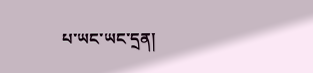པ་ཡང་ཡང་དྲན།